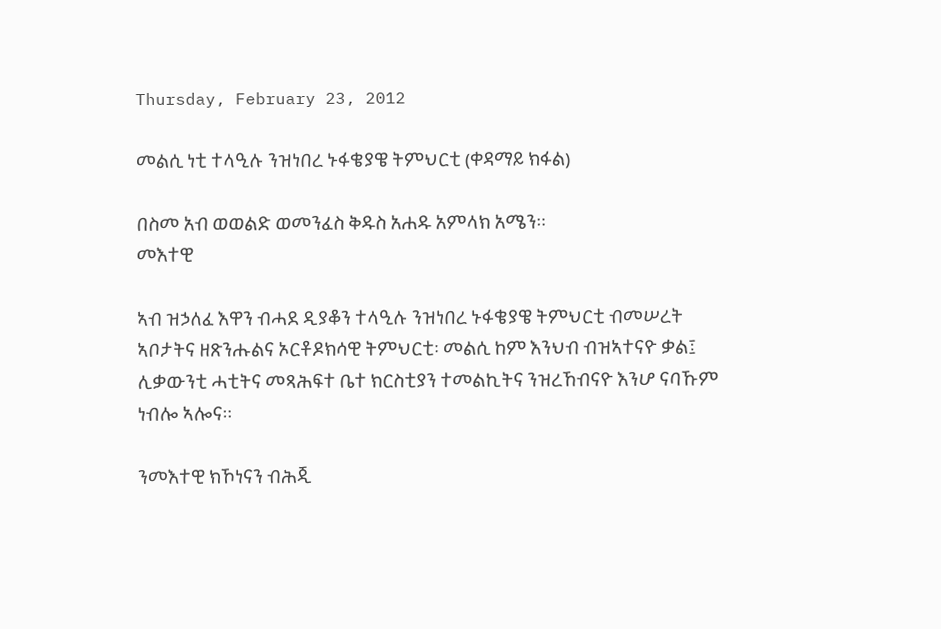Thursday, February 23, 2012

መልሲ ነቲ ተላዒሉ ንዝነበረ ኑፋቄያዌ ትምህርቲ (ቀዳማይ ክፋል)

በስመ አብ ወወልድ ወመንፈስ ቅዱስ አሐዱ አምላክ አሜን።
መእተዊ

ኣብ ዝኃለፈ እዋን ብሓደ ዲያቆን ተላዒሉ ንዝነበረ ኑፋቄያዌ ትምህርቲ ብመሠረት ኣቦታትና ዘጽንሑልና ኦርቶዶክሳዊ ትምህርቲ፡ መልሲ ከም እንህብ ብዝኣተናዮ ቃል፤ ሊቃውንቲ ሓቲትና መጻሕፍተ ቤተ ክርስቲያን ተመልኪትና ንዝረኸብናዮ እንሆ ናባኹም ነብሎ ኣሎና።

ንመእተዊ ክኾነናን ብሕጂ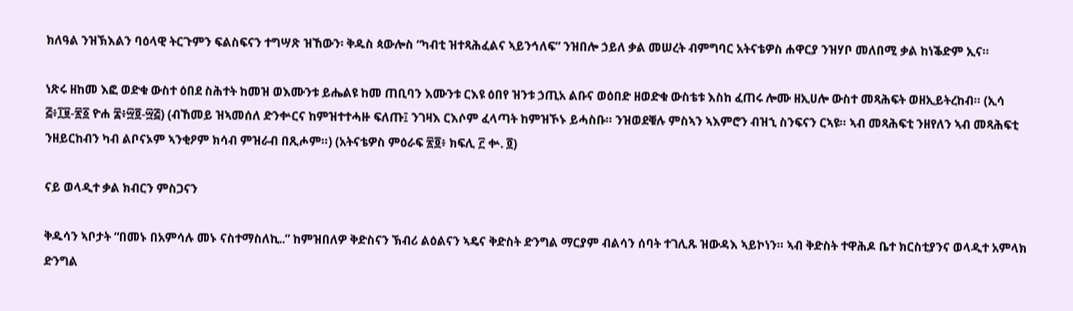ክለዓል ንዝኽእልን ባዕላዊ ትርጉምን ፍልስፍናን ተግሣጽ ዝኸውን፡ ቅዱስ ጳውሎስ “ካብቲ ዝተጻሕፈልና ኣይንኅለፍ” ንዝበሎ ኃይለ ቃል መሠረት ብምግባር አትናቴዎስ ሐዋርያ ንዝሃቦ መለበሚ ቃል ከነቕድም ኢና።

ነጽሩ ዘከመ እፎ ወድቁ ውስተ ዕበደ ስሕተት ከመዝ ወእሙንቱ ይሔልዩ ከመ ጠቢባን እሙንቱ ርእዩ ዕበየ ዝንቱ ኃጢአ ልቡና ወዕበድ ዘወድቁ ውስቴቱ እስከ ፈጠሩ ሎሙ ዘኢሀሎ ውስተ መጻሕፍት ወዘኢይትረከብ። (ኢሳ ፭፥፲፱-፳፩ ዮሐ ፰፥፵፬-፵፭) (ብኸመይ ዝኣመሰለ ድንቍርና ከምዝተተሓዙ ፍለጡ፤ ንገዛእ ርእሶም ፈላጣት ከምዝኾኑ ይሓስቡ። ንዝወደቑሉ ምስኣን ኣእምሮን ብዝኂ ስንፍናን ርኣዩ። ኣብ መጻሕፍቲ ንዘየለን ኣብ መጻሕፍቲ ንዘይርከብን ካብ ልቦናኦም ኣንቂዖም ክሳብ ምዝራብ በጺሖም።) (አትናቴዎስ ምዕራፍ ፳፬፥ ክፍሊ ፫ ቍ. ፬)

ናይ ወላዲተ ቃል ክብርን ምስጋናን

ቅዱሳን ኣቦታት “በመኑ በአምሳሉ መኑ ናስተማስለኪ..” ከምዝበለዎ ቅድስናን ኽብሪ ልዕልናን ኣዴና ቅድስት ድንግል ማርያም ብልሳን ሰባት ተገሊጹ ዝውዳእ ኣይኮነን። ኣብ ቅድስት ተዋሕዶ ቤተ ክርስቲያንና ወላዲተ አምላክ ድንግል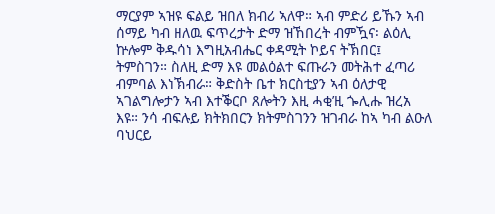ማርያም ኣዝዩ ፍልይ ዝበለ ክብሪ ኣለዋ። ኣብ ምድሪ ይኹን ኣብ ሰማይ ካብ ዘለዉ ፍጥረታት ድማ ዝኸበረት ብምዃና፡ ልዕሊ ኵሎም ቅዱሳነ እግዚአብሔር ቀዳሚት ኮይና ትኽበር፤ ትምስገን። ስለዚ ድማ እዩ መልዕልተ ፍጡራን መትሕተ ፈጣሪ ብምባል እነኽብራ። ቅድስት ቤተ ክርስቲያን ኣብ ዕለታዊ ኣገልግሎታን ኣብ እተቕርቦ ጸሎትን እዚ ሓቂ’ዚ ጐሊሑ ዝረአ እዩ። ንሳ ብፍሉይ ክትክበርን ክትምስገንን ዝገብራ ከኣ ካብ ልዑለ ባህርይ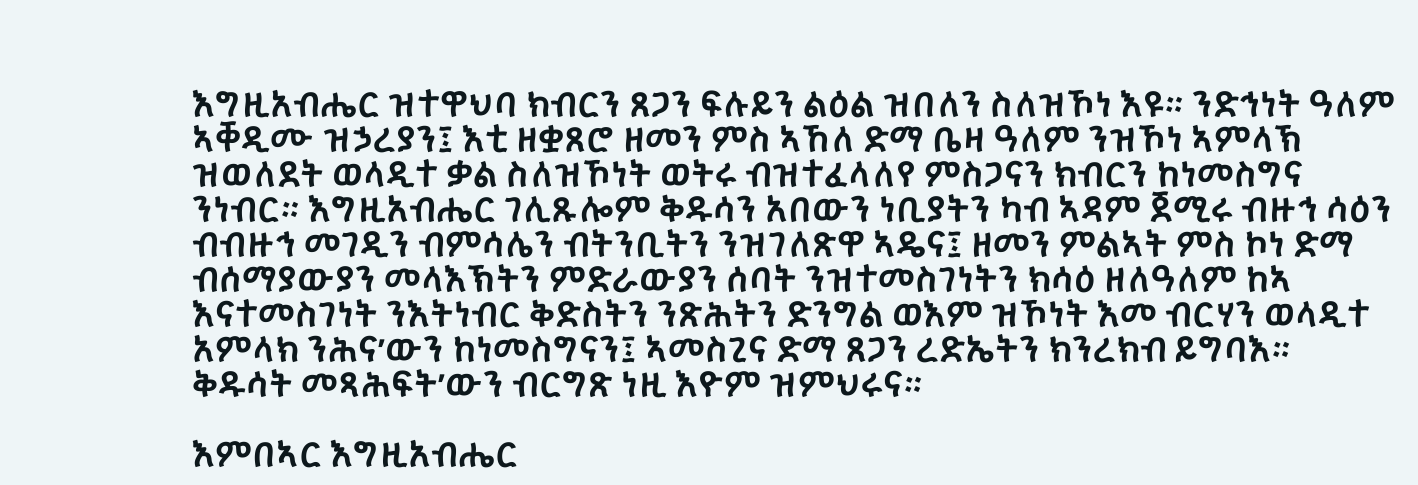እግዚአብሔር ዝተዋህባ ክብርን ጸጋን ፍሉይን ልዕል ዝበለን ስለዝኾነ እዩ። ንድኅነት ዓለም ኣቐዲሙ ዝኃረያን፤ እቲ ዘቋጸሮ ዘመን ምስ ኣኸለ ድማ ቤዛ ዓለም ንዝኾነ ኣምላኽ ዝወለደት ወላዲተ ቃል ስለዝኾነት ወትሩ ብዝተፈላለየ ምስጋናን ክብርን ከነመስግና ንነብር። እግዚአብሔር ገሊጹሎም ቅዱሳን አበውን ነቢያትን ካብ ኣዳም ጀሚሩ ብዙኅ ሳዕን ብብዙኅ መገዲን ብምሳሌን ብትንቢትን ንዝገለጽዋ ኣዴና፤ ዘመን ምልኣት ምስ ኮነ ድማ ብሰማያውያን መላእኽትን ምድራውያን ሰባት ንዝተመስገነትን ክሳዕ ዘለዓለም ከኣ እናተመስገነት ንእትነብር ቅድስትን ንጽሕትን ድንግል ወእም ዝኾነት እመ ብርሃን ወላዲተ አምላክ ንሕና’ውን ከነመስግናን፤ ኣመስጊና ድማ ጸጋን ረድኤትን ክንረክብ ይግባእ። ቅዱሳት መጻሕፍት’ውን ብርግጽ ነዚ እዮም ዝምህሩና።

እምበኣር እግዚአብሔር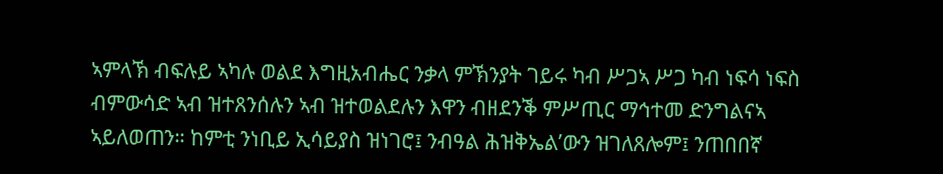ኣምላኽ ብፍሉይ ኣካሉ ወልደ እግዚአብሔር ንቃላ ምኽንያት ገይሩ ካብ ሥጋኣ ሥጋ ካብ ነፍሳ ነፍስ ብምውሳድ ኣብ ዝተጸንሰሉን ኣብ ዝተወልደሉን እዋን ብዘደንቕ ምሥጢር ማኅተመ ድንግልናኣ ኣይለወጠን። ከምቲ ንነቢይ ኢሳይያስ ዝነገሮ፤ ንብዓል ሕዝቅኤል’ውን ዝገለጸሎም፤ ንጠበበኛ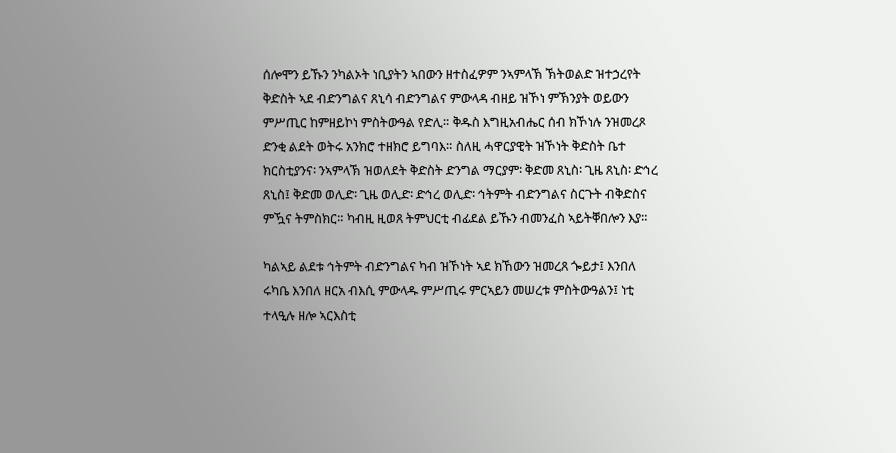ሰሎሞን ይኹን ንካልኦት ነቢያትን ኣበውን ዘተስፈዎም ንኣምላኽ ኽትወልድ ዝተኃረየት ቅድስት ኣደ ብድንግልና ጸኒሳ ብድንግልና ምውላዳ ብዘይ ዝኾነ ምኽንያት ወይውን ምሥጢር ከምዘይኮነ ምስትውዓል የድሊ። ቅዱስ እግዚአብሔር ሰብ ክኾነሉ ንዝመረጾ ድንቂ ልደት ወትሩ አንክሮ ተዘክሮ ይግባእ። ስለዚ ሓዋርያዊት ዝኾነት ቅድስት ቤተ ክርስቲያንና፡ ንኣምላኽ ዝወለደት ቅድስት ድንግል ማርያም፡ ቅድመ ጸኒስ፡ ጊዜ ጸኒስ፡ ድኅረ ጸኒስ፤ ቅድመ ወሊድ፡ ጊዜ ወሊድ፡ ድኅረ ወሊድ፡ ኅትምት ብድንግልና ስርጉት ብቅድስና ምዃና ትምስክር። ካብዚ ዚወጸ ትምህርቲ ብፊደል ይኹን ብመንፈስ ኣይትቐበሎን እያ።

ካልኣይ ልደቱ ኅትምት ብድንግልና ካብ ዝኾነት ኣደ ክኸውን ዝመረጸ ጐይታ፤ እንበለ ሩካቤ እንበለ ዘርአ ብእሲ ምውላዱ ምሥጢሩ ምርኣይን መሠረቱ ምስትውዓልን፤ ነቲ ተላዒሉ ዘሎ ኣርእስቲ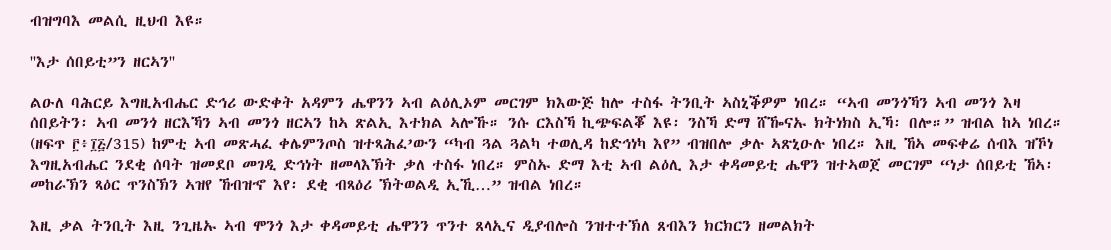ብዝግባእ መልሲ ዚህብ እዩ።

''እታ ሰበይቲ”ን ዘርኣን''

ልዑለ ባሕርይ እግዚአብሔር ድኅሪ ውድቀት አዳምን ሔዋንን ኣብ ልዕሊኦም መርገም ክእውጅ ከሎ ተስፋ ትንቢት ኣስኒቕዎም ነበረ። “ኣብ መንጎኻን ኣብ መንጎ እዛ ሰበይትን፡ ኣብ መንጎ ዘርእኻን ኣብ መንጎ ዘርኣን ከኣ ጽልኢ እተክል ኣሎኹ። ንሱ ርእስኻ ኪጭፍልቖ እዩ፡ ንስኻ ድማ ሸዀናኡ ክትነክስ ኢኻ፡ በሎ።” ዝብል ከኣ ነበረ። (ዘፍጥ ፫፥፲፭/315) ከምቲ ኣብ መጽሓፈ ቀሌምንጦስ ዝተጻሕፈ’ውን “ካብ ጓል ጓልካ ተወሊዳ ከድኅነካ እየ” ብዝበሎ ቃሉ ኣጽኒዑሉ ነበረ። እዚ ኸኣ መፍቀሬ ሰብእ ዝኾነ እግዚአብሔር ንደቂ ሰባት ዝመደቦ መገዲ ድኅነት ዘመላእኽት ቃለ ተስፋ ነበረ። ምስኡ ድማ እቲ ኣብ ልዕሊ እታ ቀዳመይቲ ሔዋን ዝተኣወጀ መርገም “ነታ ሰበይቲ ኸኣ፡ መከራኽን ጻዕር ጥንስኽን ኣዝየ ኸብዝኆ እየ፡ ደቂ ብጻዕሪ ኽትወልዲ ኢኺ…” ዝብል ነበረ።

እዚ ቃል ትንቢት እዚ ንጊዜኡ ኣብ ሞንጎ እታ ቀዳመይቲ ሔዋንን ጥንተ ጸላኢና ዲያብሎስ ንዝተተኽለ ጸብእን ክርክርን ዘመልክት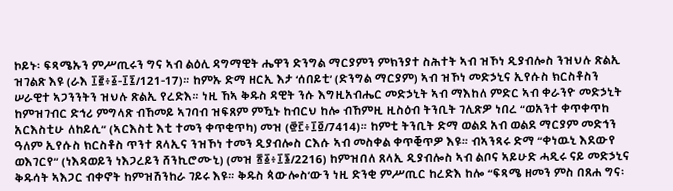ኮይኑ፡ ፍጻሜኡን ምሥጢሩን ግና ኣብ ልዕሊ ዳግማዊት ሔዋን ድንግል ማርያምን ምክንያተ ስሕተት ኣብ ዝኾነ ዲያብሎስ ንዝህሉ ጽልኢ ዝገልጽ እዩ (ራእ ፲፪፥፩-፲፯/121-17)። ከምኡ ድማ ዘርኢ እታ ‘ሰበይቲ’ (ድንግል ማርያም) ኣብ ዝኾነ መድኃኒና ኢየሱስ ክርስቶስን ሠራዊተ ኣጋንንትን ዝህሉ ጽልኢ የረድእ። ነዚ ኸኣ ቅዱስ ዳዊት ንሱ እግዚአብሔር መድኃኒት ኣብ ማእከለ ምድር ኣብ ቀራንዮ መድኃኒት ከምዝገብር ድኅሪ ምግላጽ ብኸመይ ኣገባብ ዝፍጸም ምዃኑ ከብርህ ከሎ ብኸምዚ ዚስዕብ ትንቢት ገሊጽዎ ነበረ “ወአንተ ቀጥቀጥከ አርእስቲሁ ለከይሲ” (ኣርእስቲ እቲ ተመን ቀጥቂጥካ) መዝ (፸፫፥፲፬/7414)። ከምቲ ትንቢት ድማ ወልደ አብ ወልደ ማርያም መድኅን ዓለም ኢየሱስ ክርስቶስ ጥንተ ጸላኢና ንዝኾነ ተመን ዲያብሎስ ርእሱ ኣብ መስቀል ቀጥቒጥዎ እዩ። ብኣንጻሩ ድማ “ቀነዉኒ እደውየ ወእገርየ” (ነእዳወይን ነእጋረይን ሸንኪሮሙኒ) (መዝ ፳፩፥፲፮/2216) ከምዝበለ ጸላኢ ዲያብሎስ ኣብ ልቦና ኣይሁድ ሓዲሩ ናይ መድኃኒና ቅዱሳት ኣእጋር ብቀኖት ከምዝሽንከራ ገይሩ እዩ። ቅዱስ ጳውሎስ’ውን ነዚ ድንቂ ምሥጢር ከረድእ ከሎ “ፍጻሜ ዘመን ምስ በጸሐ ግና፡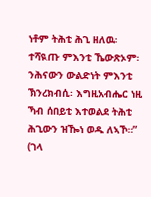ነቶም ትሕቲ ሕጊ ዘለዉ፡ ተሻዪጡ ምእንቲ ኼውጽኦም፡ ንሕናውን ውልድነት ምእንቲ ኽንረክብሲ፡ እግዚአብሔር ነዚ ኻብ ሰበይቲ እተወልደ ትሕቲ ሕጊውን ዝዀነ ወዱ ለኣኾ።” (ገላ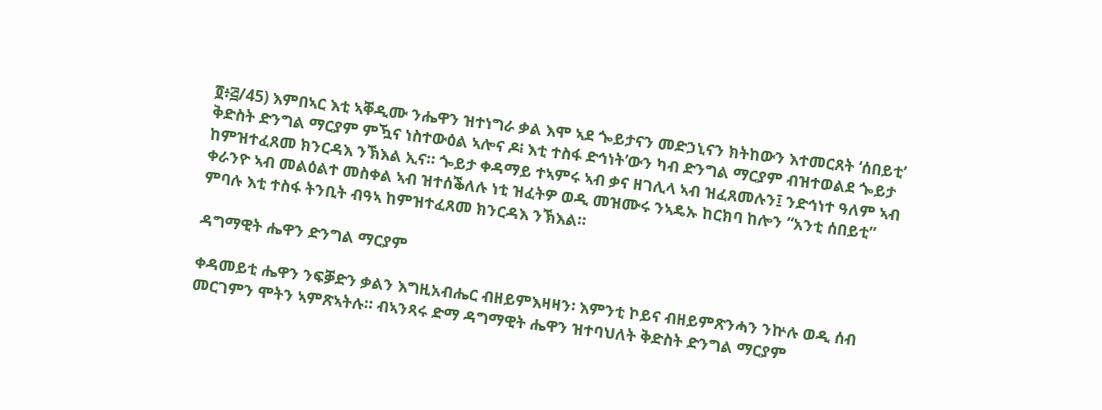፬፥፭/45) እምበኣር እቲ ኣቐዲሙ ንሔዋን ዝተነግራ ቃል እሞ ኣደ ጐይታናን መድኃኒናን ክትከውን እተመርጸት ‘ሰበይቲ’ ቅድስት ድንግል ማርያም ምዃና ነስተውዕል ኣሎና ዶ፧ እቲ ተስፋ ድኅነት’ውን ካብ ድንግል ማርያም ብዝተወልደ ጐይታ ከምዝተፈጸመ ክንርዳእ ንኽእል ኢና። ጐይታ ቀዳማይ ተኣምሩ ኣብ ቃና ዘገሊላ ኣብ ዝፈጸመሉን፤ ንድኅነተ ዓለም ኣብ ቀራንዮ ኣብ መልዕልተ መስቀል ኣብ ዝተሰቕለሉ ነቲ ዝፈትዎ ወዲ መዝሙሩ ንኣዴኡ ከርክባ ከሎን “አንቲ ሰበይቲ” ምባሉ እቲ ተስፋ ትንቢት ብዓኣ ከምዝተፈጸመ ክንርዳእ ንኽእል።

ዳግማዊት ሔዋን ድንግል ማርያም

ቀዳመይቲ ሔዋን ንፍቓድን ቃልን እግዚአብሔር ብዘይምእዛዛን፡ እምንቲ ኮይና ብዘይምጽንሓን ንኵሉ ወዲ ሰብ መርገምን ሞትን ኣምጽኣትሉ። ብኣንጻሩ ድማ ዳግማዊት ሔዋን ዝተባህለት ቅድስት ድንግል ማርያም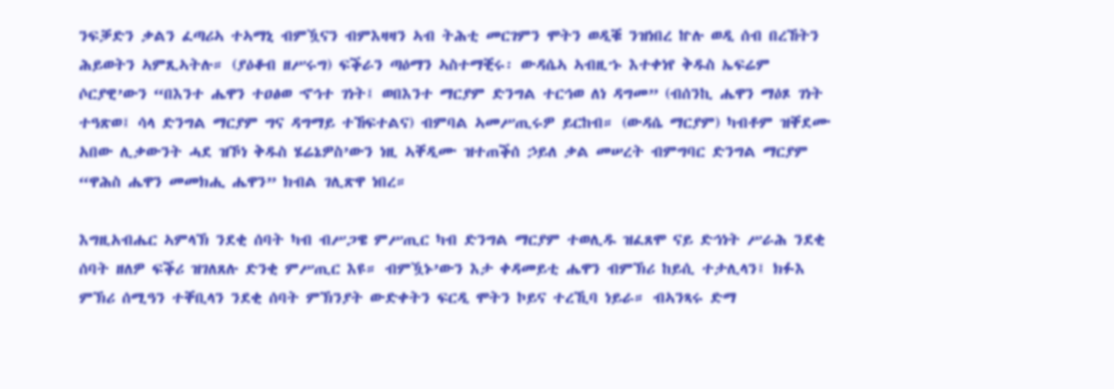ንፍቓድን ቃልን ፈጣሪኣ ተኣማኒ ብምዃናን ብምእዛዛን ኣብ ትሕቲ መርገምን ሞትን ወዲቑ ንዝነበረ ኵሉ ወዲ ሰብ በረኸትን ሕይወትን ኣምጺኣትሉ። (ያዕቆብ ዘሥሩግ) ፍቕራን ጣዕማን ኣስተማቒሩ፡ ውዳሴኣ ኣብዚኁ እተቀነየ ቅዱስ ኤፍሬም ሶርያዊ’ውን “በእንተ ሔዋን ተዐፅወ ኆኅተ ገነት፤ ወበእንተ ማርያም ድንግል ተርኅወ ለነ ዳግመ” (ብሰንኪ ሔዋን ማዕጾ ገነት ተዓጽወ፤ ሳላ ድንግል ማርያም ግና ዳግማይ ተኸፍተልና) ብምባል ኣመሥጢሩዎ ይርከብ። (ውዳሴ ማርያም) ካብቶም ዝቐደሙ አበው ሊቃውንት ሓደ ዝኾነ ቅዱስ ሄሬኔዎስ’ውን ነዚ ኣቐዲሙ ዝተጠቕሰ ኃይለ ቃል መሠረት ብምግባር ድንግል ማርያም “ዋሕስ ሔዋን መመክሒ ሔዋን” ክብል ገሊጽዋ ነበረ።

እግዚአብሔር ኣምላኽ ንደቂ ሰባት ካብ ብሥጋዌ ምሥጢር ካብ ድንግል ማርያም ተወሊዱ ዝፈጸሞ ናይ ድኅነት ሥራሕ ንደቂ ሰባት ዘለዎ ፍቕሪ ዝገለጸሉ ድንቂ ምሥጢር እዩ። ብምዃኑ’ውን እታ ቀዳመይቲ ሔዋን ብምኽሪ ከይሲ ተታሊላን፤ ክፉእ ምኽሪ ሰሚዓን ተቐቢላን ንደቂ ሰባት ምኽንያት ውድቀትን ፍርዲ ሞትን ኮይና ተረኺባ ነይራ። ብኣንጻሩ ድማ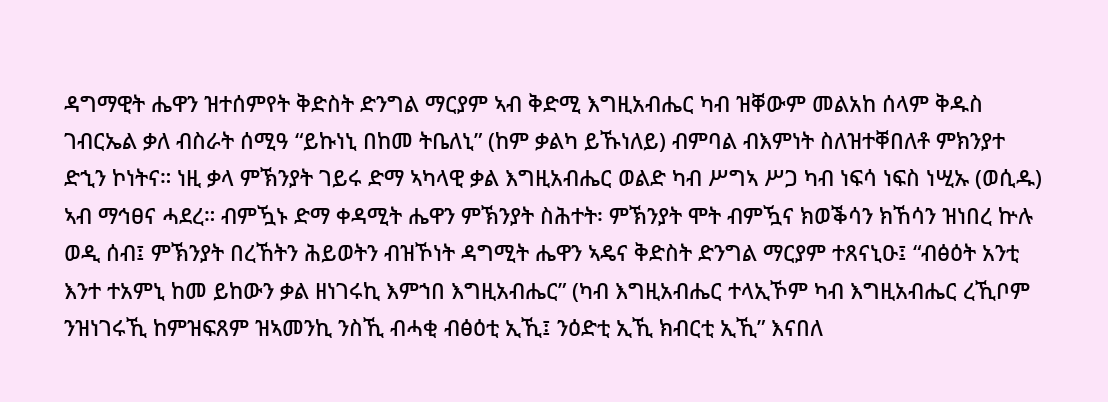ዳግማዊት ሔዋን ዝተሰምየት ቅድስት ድንግል ማርያም ኣብ ቅድሚ እግዚአብሔር ካብ ዝቐውም መልአከ ሰላም ቅዱስ ገብርኤል ቃለ ብስራት ሰሚዓ “ይኩነኒ በከመ ትቤለኒ” (ከም ቃልካ ይኹነለይ) ብምባል ብእምነት ስለዝተቐበለቶ ምክንያተ ድኂን ኮነትና። ነዚ ቃላ ምኽንያት ገይሩ ድማ ኣካላዊ ቃል እግዚአብሔር ወልድ ካብ ሥግኣ ሥጋ ካብ ነፍሳ ነፍስ ነሢኡ (ወሲዱ) ኣብ ማኅፀና ሓደረ። ብምዃኑ ድማ ቀዳሚት ሔዋን ምኽንያት ስሕተት፡ ምኽንያት ሞት ብምዃና ክወቕሳን ክኸሳን ዝነበረ ኵሉ ወዲ ሰብ፤ ምኽንያት በረኸትን ሕይወትን ብዝኾነት ዳግሚት ሔዋን ኣዴና ቅድስት ድንግል ማርያም ተጸናኒዑ፤ “ብፅዕት አንቲ እንተ ተአምኒ ከመ ይከውን ቃል ዘነገሩኪ እምኀበ እግዚአብሔር” (ካብ እግዚአብሔር ተላኢኾም ካብ እግዚአብሔር ረኺቦም ንዝነገሩኺ ከምዝፍጸም ዝኣመንኪ ንስኺ ብሓቂ ብፅዕቲ ኢኺ፤ ንዕድቲ ኢኺ ክብርቲ ኢኺ” እናበለ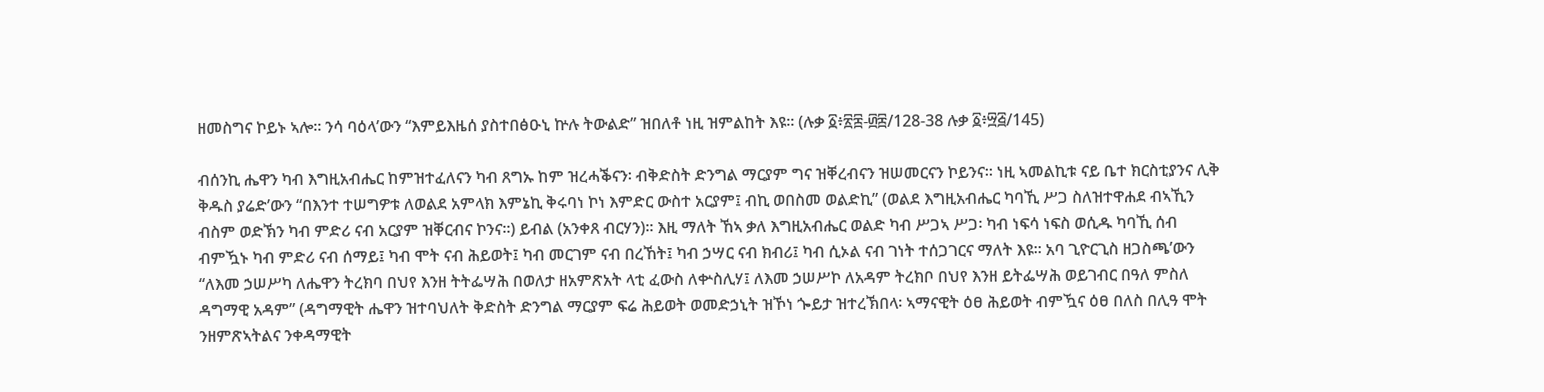ዘመስግና ኮይኑ ኣሎ። ንሳ ባዕላ’ውን “እምይእዜሰ ያስተበፅዑኒ ኵሉ ትውልድ” ዝበለቶ ነዚ ዝምልከት እዩ። (ሉቃ ፩፥፳፰-፴፰/128-38 ሉቃ ፩፥፵፭/145)

ብሰንኪ ሔዋን ካብ እግዚአብሔር ከምዝተፈለናን ካብ ጸግኡ ከም ዝረሓቕናን፡ ብቅድስት ድንግል ማርያም ግና ዝቐረብናን ዝሠመርናን ኮይንና። ነዚ ኣመልኪቱ ናይ ቤተ ክርስቲያንና ሊቅ ቅዱስ ያሬድ’ውን “በእንተ ተሠግዎቱ ለወልደ አምላክ እምኔኪ ቅሩባነ ኮነ እምድር ውስተ አርያም፤ ብኪ ወበስመ ወልድኪ” (ወልደ እግዚአብሔር ካባኺ ሥጋ ስለዝተዋሐደ ብኣኺን ብስም ወድኽን ካብ ምድሪ ናብ አርያም ዝቐርብና ኮንና።) ይብል (አንቀጸ ብርሃን)። እዚ ማለት ኸኣ ቃለ እግዚአብሔር ወልድ ካብ ሥጋኣ ሥጋ፡ ካብ ነፍሳ ነፍስ ወሲዱ ካባኺ ሰብ ብምዃኑ ካብ ምድሪ ናብ ሰማይ፤ ካብ ሞት ናብ ሕይወት፤ ካብ መርገም ናብ በረኸት፤ ካብ ኃሣር ናብ ክብሪ፤ ካብ ሲኦል ናብ ገነት ተሰጋገርና ማለት እዩ። አባ ጊዮርጊስ ዘጋስጫ’ውን “ለእመ ኃሠሥካ ለሔዋን ትረክባ በህየ እንዘ ትትፌሣሕ በወለታ ዘአምጽአት ላቲ ፈውስ ለቍስሊሃ፤ ለእመ ኃሠሥኮ ለአዳም ትረክቦ በህየ እንዘ ይትፌሣሕ ወይገብር በዓለ ምስለ ዳግማዊ አዳም” (ዳግማዊት ሔዋን ዝተባህለት ቅድስት ድንግል ማርያም ፍሬ ሕይወት ወመድኃኒት ዝኾነ ጐይታ ዝተረኽበላ፡ ኣማናዊት ዕፀ ሕይወት ብምዃና ዕፀ በለስ በሊዓ ሞት ንዘምጽኣትልና ንቀዳማዊት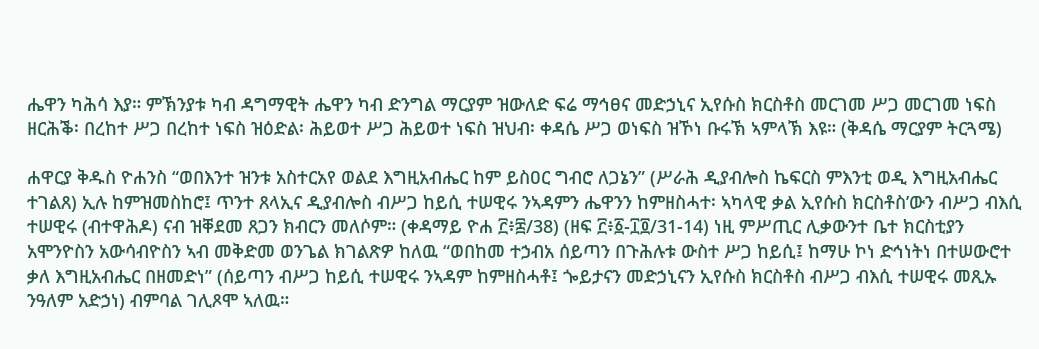ሔዋን ካሕሳ እያ። ምኽንያቱ ካብ ዳግማዊት ሔዋን ካብ ድንግል ማርያም ዝውለድ ፍሬ ማኅፀና መድኃኒና ኢየሱስ ክርስቶስ መርገመ ሥጋ መርገመ ነፍስ ዘርሕቕ፡ በረከተ ሥጋ በረከተ ነፍስ ዝዕድል፡ ሕይወተ ሥጋ ሕይወተ ነፍስ ዝህብ፡ ቀዳሴ ሥጋ ወነፍስ ዝኾነ ቡሩኽ ኣምላኽ እዩ። (ቅዳሴ ማርያም ትርጓሜ)

ሐዋርያ ቅዱስ ዮሐንስ “ወበእንተ ዝንቱ አስተርአየ ወልደ እግዚአብሔር ከም ይስዐር ግብሮ ለጋኔን” (ሥራሕ ዲያብሎስ ኬፍርስ ምእንቲ ወዲ እግዚአብሔር ተገልጸ) ኢሉ ከምዝመስከሮ፤ ጥንተ ጸላኢና ዲያብሎስ ብሥጋ ከይሲ ተሠዊሩ ንኣዳምን ሔዋንን ከምዘስሓተ፡ ኣካላዊ ቃል ኢየሱስ ክርስቶስ’ውን ብሥጋ ብእሲ ተሠዊሩ (ብተዋሕዶ) ናብ ዝቐደመ ጸጋን ክብርን መለሶም። (ቀዳማይ ዮሐ ፫፥፰/38) (ዘፍ ፫፥፩-፲፬/31-14) ነዚ ምሥጢር ሊቃውንተ ቤተ ክርስቲያን አሞንዮስን አውሳብዮስን ኣብ መቅድመ ወንጌል ክገልጽዎ ከለዉ “ወበከመ ተኃብአ ሰይጣን በጉሕሉቱ ውስተ ሥጋ ከይሲ፤ ከማሁ ኮነ ድኅነትነ በተሠውሮተ ቃለ እግዚአብሔር በዘመድነ” (ሰይጣን ብሥጋ ከይሲ ተሠዊሩ ንኣዳም ከምዘስሓቶ፤ ጐይታናን መድኃኒናን ኢየሱስ ክርስቶስ ብሥጋ ብእሲ ተሠዊሩ መጺኡ ንዓለም አድኃነ) ብምባል ገሊጾሞ ኣለዉ።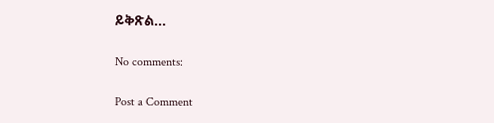ይቅጽል...

No comments:

Post a Comment